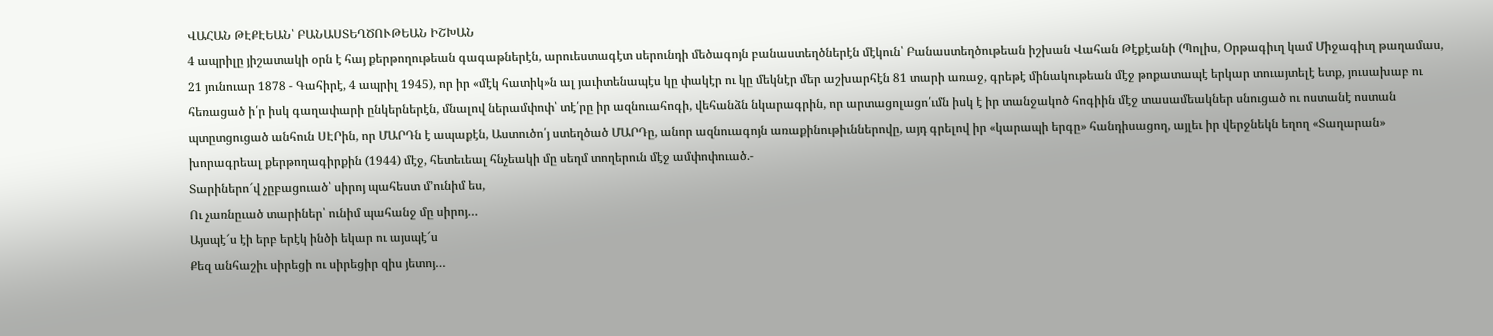ՎԱՀԱՆ ԹԷՔԷԵԱՆ՝ ԲԱՆԱՍՏԵՂԾՈՒԹԵԱՆ ԻՇԽԱՆ
4 ապրիլը յիշատակի օրն է հայ քերթողութեան գագաթներէն, արուեստագէտ սերունդի մեծագոյն բանաստեղծներէն մէկուն՝ Բանաստեղծութեան իշխան Վահան Թէքէանի (Պոլիս, Օրթագիւղ կամ Միջագիւղ թաղամաս, 21 յունուար 1878 - Գահիրէ, 4 ապրիլ 1945), որ իր «մէկ հատիկ»ն ալ յաւիտենապէս կը փակէր ու կը մեկնէր մեր աշխարհէն 81 տարի առաջ, գրեթէ մինակութեան մէջ թոքատապէ երկար տուայտելէ ետք, յուսախաբ ու հեռացած ի՛ր իսկ գաղափարի ընկերներէն, մնալով ներամփոփ՝ տէ՛րը իր ազնուահոգի, վեհանձն նկարագրին, որ արտացոլացո՛ւմն իսկ է իր տանջակոծ հոգիին մէջ տասամեակներ սնուցած ու ոստանէ ոստան պտըտցուցած անհուն ՍԷՐին, որ ՄԱՐԴն է ապաքէն, Աստուծո՛յ ստեղծած ՄԱՐԴը, անոր ազնուագոյն առաքինութիւններովը, այդ գրելով իր «կարապի երգը» հանդիսացող, այլեւ իր վերջնեկն եղող «Տաղարան» խորագրեալ քերթողագիրքին (1944) մէջ, հետեւեալ հնչեակի մը սեղմ տողերուն մէջ ամփոփուած.-
Տարիներո՜վ չըբացուած՝ սիրոյ պահեստ մ՚ունիմ ես,
Ու չառնըւած տարիներ՝ ունիմ պահանջ մը սիրոյ…
Այսպէ՜ս էի երբ երէկ ինծի եկար ու այսպէ՜ս
Քեզ անհաշիւ սիրեցի ու սիրեցիր զիս յետոյ…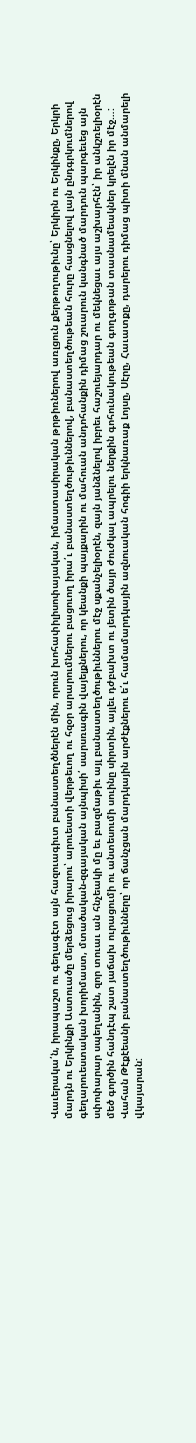Վաւերակա՛ն, իրապաշտ ու գեղագէտ այն հազուագիւտ բանաստեղծներէն մին, որուն խոհափիլիսոփայական, իմաստասիրական թրթիռներով առլցուն քերթողութիւնը՝ Երկիրն ու Երկինքը, Երկրի մարդն ու Երկինքի Աստուածը մերձեցուց իրարու՝ արուեստի վերթեւող ու հզօր արարումներու բացուող իրա՛ւ բանաստեղծութիւններով, բանաստեղծութեան հուրը հասցնելով լայն ընդգրկումներով գեղարուեստական խորիմաստ, մտածական-զգայական այնպիսի՛ սարսռագին վայելքներու, որ կեանքի պայքարին ու մահուան անդոհանքին դիմաց շուարուն կանգնած մարդուն պարգեւեց այն սփոփարար սպեղանին, զոր տուաւ ան հնչեակի մը եւ բազմաթիւ այլ բանաստեղծութիւններու մէջ սքանչելիօրէն, զայն յանձնելով իբրեւ հաշուեյարդար ու մեկնեցաւ այս աշխարհէն՝ իր անկշռելիօրէն մեծ գործին հանդէպ շատ յաճախ ուրացումի ու անտեսումի սուինը սիրտին, այլեւ դժբախտ ու յետին ծայր ժուժկալ ապրելու ներքին գոհունակութեան գողգոթան տասնամեակներ կրելէն իր մէջ…:
Վահան Թէքէեանի բանաստեղծութիւնները՝ որ ճանչցան մարդկային արժէքներու ե՛ւ համամարդկային ազնուական հոգիի երկնառաք Լոյսը, Սէրը, Հաւատքը, դարերու դիմաց պիտի մնան անմարելի վկայարան: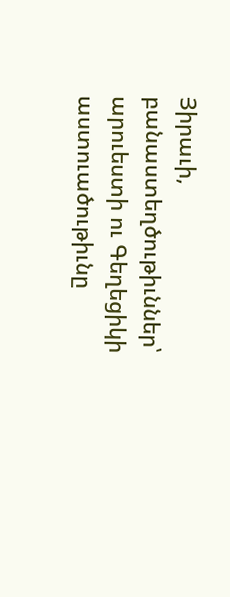Յիրաւի, բանաստեղծութիւններ՝ արուեստի ու Գեղեցիկի աստուածութիւնը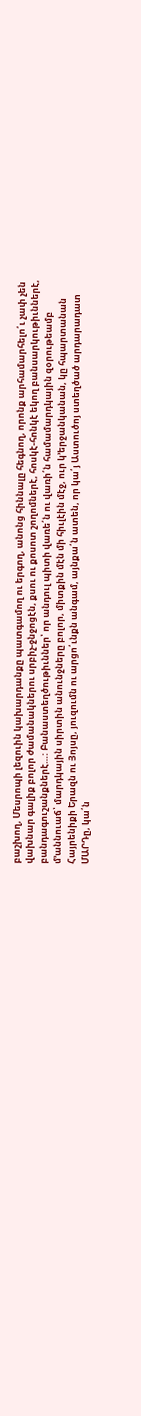բաշխող, Մեսրոպի լեզուին կախարդանքը պատգամող ու երգող, անոնց հիննալը հեգնող, որոնք արհամարհելո՛ւ չափ չեն վախնար գալիք բոլոր ժամանակներու սրբիչ-ջնջոցէն, քսու ու քոսոտ շողոմներէ, հոսկէ-հոնկէ եկող բանսարկութիւններէ, բանդագուշանքներէ…: Բանաստեղծութիւններ՝ որ անդուլ պիտի վառե՛ն ու վառի՛ն համամարդկային զօրութեամբ մ՚աննուաճ՝ մարդկային սիրտին անունջները բոլոր, միտքին մէն մի հիւլէին մէջ, ուր կ՚երջանկանան, կը հպարտանան Հայրենիքի Երազն ու Յոյսը, յուզումն ու արցո՛ւնքն անգամ, այնքա՛ն ատեն, որ կա՛յ Աստուծոյ ստեղծած արդարադատ ՄԱՐԴը, կա՛ն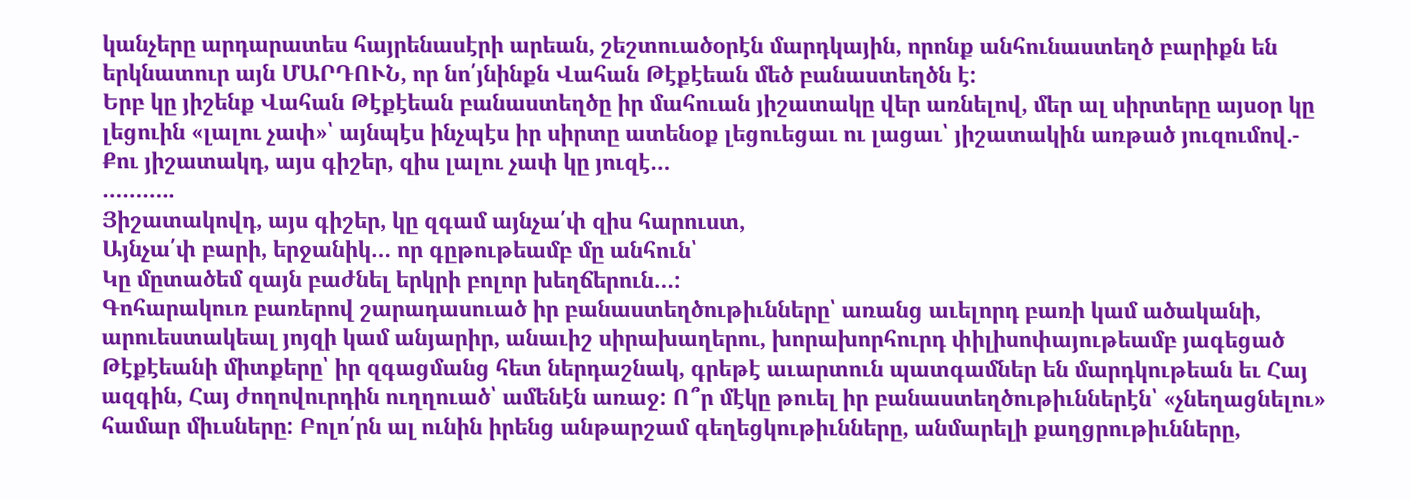կանչերը արդարատես հայրենասէրի արեան, շեշտուածօրէն մարդկային, որոնք անհունաստեղծ բարիքն են երկնատուր այն ՄԱՐԴՈՒՆ, որ նո՛յնինքն Վահան Թէքէեան մեծ բանաստեղծն է:
Երբ կը յիշենք Վահան Թէքէեան բանաստեղծը իր մահուան յիշատակը վեր առնելով, մեր ալ սիրտերը այսօր կը լեցուին «լալու չափ»՝ այնպէս ինչպէս իր սիրտը ատենօք լեցուեցաւ ու լացաւ՝ յիշատակին առթած յուզումով.-
Քու յիշատակդ, այս գիշեր, զիս լալու չափ կը յուզէ…
………..
Յիշատակովդ, այս գիշեր, կը զգամ այնչա՛փ զիս հարուստ,
Այնչա՛փ բարի, երջանիկ… որ գըթութեամբ մը անհուն՝
Կը մըտածեմ զայն բաժնել երկրի բոլոր խեղճերուն…:
Գոհարակուռ բառերով շարադասուած իր բանաստեղծութիւնները՝ առանց աւելորդ բառի կամ ածականի, արուեստակեալ յոյզի կամ անյարիր, անաւիշ սիրախաղերու, խորախորհուրդ փիլիսոփայութեամբ յագեցած Թէքէեանի միտքերը՝ իր զգացմանց հետ ներդաշնակ, գրեթէ աւարտուն պատգամներ են մարդկութեան եւ Հայ ազգին, Հայ ժողովուրդին ուղղուած՝ ամենէն առաջ: Ո՞ր մէկը թուել իր բանաստեղծութիւններէն՝ «չնեղացնելու» համար միւսները: Բոլո՛րն ալ ունին իրենց անթարշամ գեղեցկութիւնները, անմարելի քաղցրութիւնները,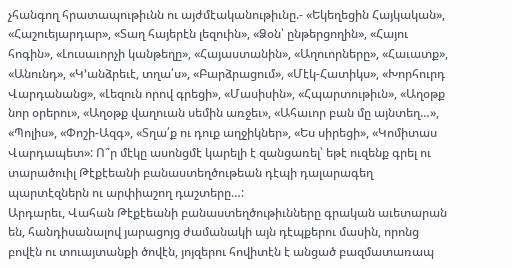չհանգող հրատապութիւնն ու այժմէականութիւնը.- «Եկեղեցին Հայկական», «Հաշուեյարդար», «Տաղ հայերէն լեզուին», «Ձօն՝ ընթերցողին», «Հայու հոգին», «Լուսաւորչի կանթեղը», «Հայաստանին», «Աղուորները», «Հաւատք», «Անունդ», «Կ՚անձրեւէ, տղա՛ս», «Բարձրացում», «Մէկ-Հատիկս», «Խորհուրդ Վարդանանց», «Լեզուն որով գրեցի», «Մասիսին», «Հպարտութիւն», «Աղօթք նոր օրերու», «Աղօթք վաղուան սեմին առջեւ», «Ահաւոր բան մը այնտեղ…», «Պոլիս», «Փոշի-Ազգ», «Տղա՛ք ու դուք աղջիկներ», «Ես սիրեցի», «Կոմիտաս Վարդապետ»: Ո՞ր մէկը ասոնցմէ կարելի է զանցառել՝ եթէ ուզենք գրել ու տարածուիլ Թէքէեանի բանաստեղծութեան դէպի դալարագեղ պարտէզներն ու արփիաշող դաշտերը…:
Արդարեւ, Վահան Թէքէեանի բանաստեղծութիւնները գրական աւետարան են, հանդիսանալով յարացոյց ժամանակի այն դէպքերու մասին, որոնց բովէն ու տուայտանքի ծովէն, յոյզերու հովիտէն է անցած բազմատառապ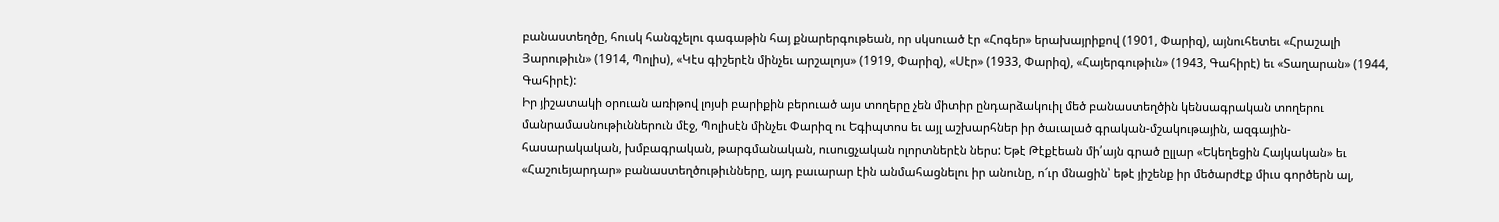բանաստեղծը, հուսկ հանգչելու գագաթին հայ քնարերգութեան, որ սկսուած էր «Հոգեր» երախայրիքով (1901, Փարիզ), այնուհետեւ «Հրաշալի Յարութիւն» (1914, Պոլիս), «Կէս գիշերէն մինչեւ արշալոյս» (1919, Փարիզ), «Սէր» (1933, Փարիզ), «Հայերգութիւն» (1943, Գահիրէ) եւ «Տաղարան» (1944, Գահիրէ):
Իր յիշատակի օրուան առիթով լոյսի բարիքին բերուած այս տողերը չեն միտիր ընդարձակուիլ մեծ բանաստեղծին կենսագրական տողերու մանրամասնութիւններուն մէջ, Պոլիսէն մինչեւ Փարիզ ու Եգիպտոս եւ այլ աշխարհներ իր ծաւալած գրական-մշակութային, ազգային-հասարակական, խմբագրական, թարգմանական, ուսուցչական ոլորտներէն ներս: Եթէ Թէքէեան մի՛այն գրած ըլլար «Եկեղեցին Հայկական» եւ «Հաշուեյարդար» բանաստեղծութիւնները, այդ բաւարար էին անմահացնելու իր անունը, ո՜ւր մնացին՝ եթէ յիշենք իր մեծարժէք միւս գործերն ալ,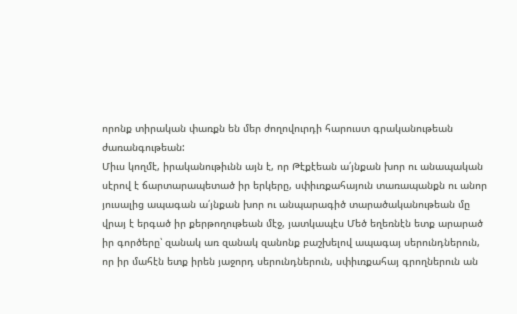որոնք տիրական փառքն են մեր ժողովուրդի հարուստ գրականութեան ժառանգութեան:
Միւս կողմէ, իրականութիւնն այն է, որ Թէքէեան ա՛յնքան խոր ու անապական սէրով է ճարտարապետած իր երկերը, սփիւռքահայուն տառապանքն ու անոր յուսալից ապագան ա՛յնքան խոր ու անպարագիծ տարածականութեան մը վրայ է երգած իր քերթողութեան մէջ, յատկապէս Մեծ եղեռնէն ետք արարած իր գործերը՝ զանակ առ զանակ զանոնք բաշխելով ապագայ սերունդներուն, որ իր մահէն ետք իրեն յաջորդ սերունդներուն, սփիւռքահայ գրողներուն ան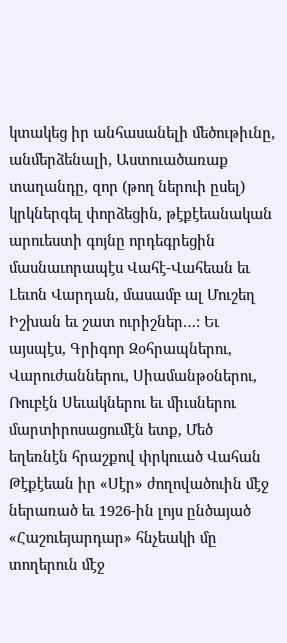կտակեց իր անհասանելի մեծութիւնը, անմերձենալի, Աստուածառաք տաղանդը, զոր (թող ներուի ըսել) կրկներգել փորձեցին, թէքէեանական արուեստի գոյնը որդեգրեցին մասնաւորապէս Վահէ-Վահեան եւ Լեւոն Վարդան, մասամբ ալ Մուշեղ Իշխան եւ շատ ուրիշներ…: Եւ այսպէս, Գրիգոր Զօհրապներու, Վարուժաններու, Սիամանթօներու, Ռուբէն Սեւակներու եւ միւսներու մարտիրոսացումէն ետք, Մեծ եղեռնէն հրաշքով փրկուած Վահան Թէքէեան իր «Սէր» ժողովածուին մէջ ներառած եւ 1926-ին լոյս ընծայած «Հաշուեյարդար» հնչեակի մը տողերուն մէջ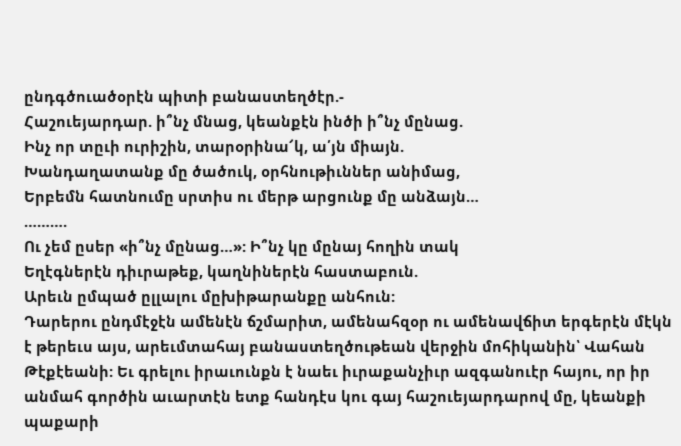ընդգծուածօրէն պիտի բանաստեղծէր.-
Հաշուեյարդար. ի՞նչ մնաց, կեանքէն ինծի ի՞նչ մընաց.
Ինչ որ տըւի ուրիշին, տարօրինա՜կ, ա՛յն միայն.
Խանդաղատանք մը ծածուկ, օրհնութիւններ անիմաց,
Երբեմն հատնումը սրտիս ու մերթ արցունք մը անձայն…
……….
Ու չեմ ըսեր «ի՞նչ մընաց…»: Ի՞նչ կը մընայ հողին տակ
Եղէգներէն դիւրաթեք, կաղնիներէն հաստաբուն.
Արեւն ըմպած ըլլալու մըխիթարանքը անհուն:
Դարերու ընդմէջէն ամենէն ճշմարիտ, ամենահզօր ու ամենավճիտ երգերէն մէկն է թերեւս այս, արեւմտահայ բանաստեղծութեան վերջին մոհիկանին՝ Վահան Թէքէեանի: Եւ գրելու իրաւունքն է նաեւ իւրաքանչիւր ազգանուէր հայու, որ իր անմահ գործին աւարտէն ետք հանդէս կու գայ հաշուեյարդարով մը, կեանքի պաքարի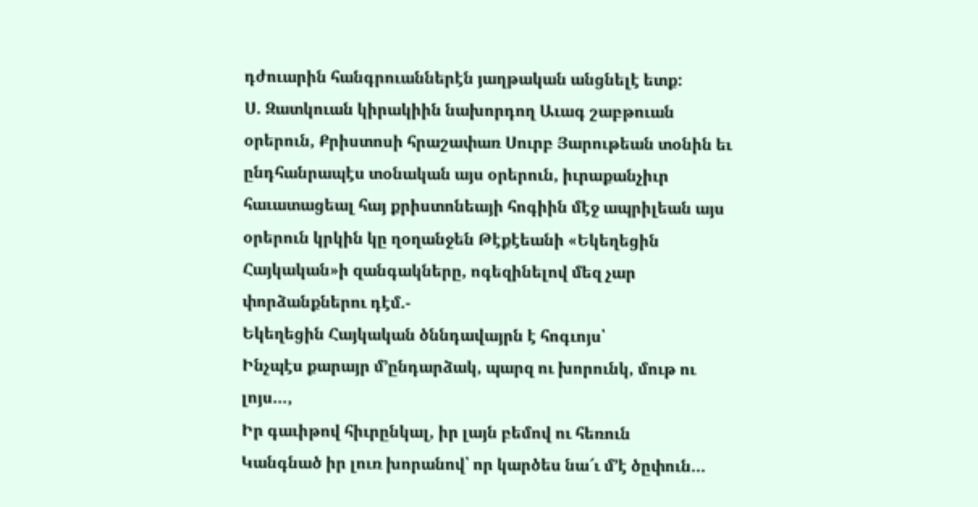դժուարին հանգրուաններէն յաղթական անցնելէ ետք:
Ս. Զատկուան կիրակիին նախորդող Աւագ շաբթուան օրերուն, Քրիստոսի հրաշափառ Սուրբ Յարութեան տօնին եւ ընդհանրապէս տօնական այս օրերուն, իւրաքանչիւր հաւատացեալ հայ քրիստոնեայի հոգիին մէջ ապրիլեան այս օրերուն կրկին կը ղօղանջեն Թէքէեանի «Եկեղեցին Հայկական»ի զանգակները, ոգեզինելով մեզ չար փորձանքներու դէմ.-
Եկեղեցին Հայկական ծննդավայրն է հոգւոյս՝
Ինչպէս քարայր մ՚ընդարձակ, պարզ ու խորունկ, մութ ու լոյս…,
Իր գաւիթով հիւրընկալ, իր լայն բեմով ու հեռուն
Կանգնած իր լուռ խորանով՝ որ կարծես նա՜ւ մ՚է ծըփուն…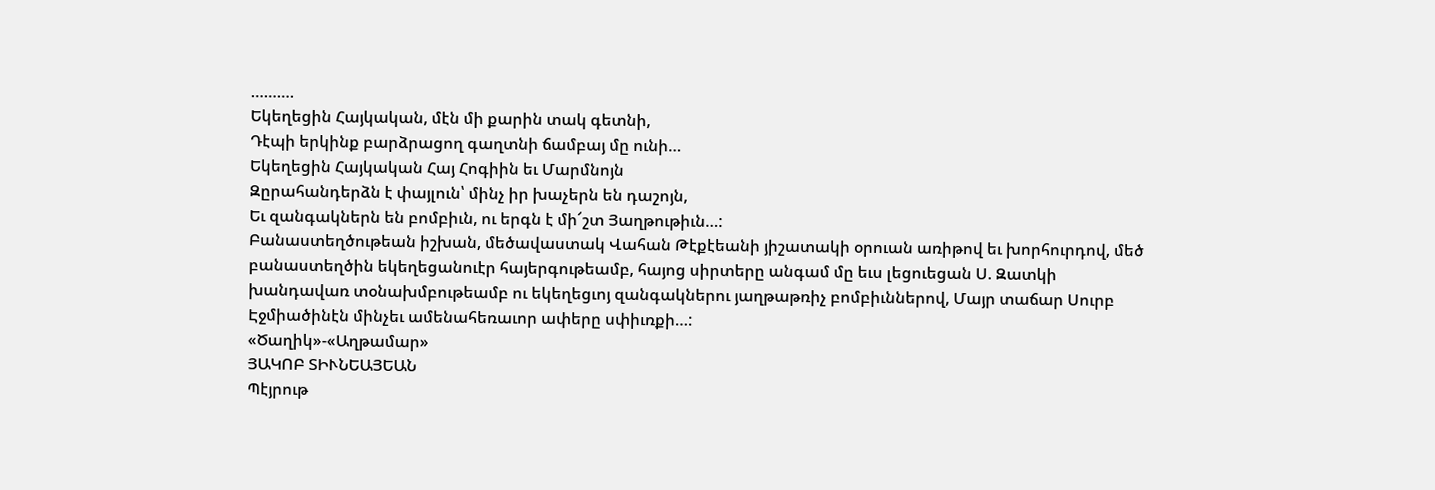……….
Եկեղեցին Հայկական, մէն մի քարին տակ գետնի,
Դէպի երկինք բարձրացող գաղտնի ճամբայ մը ունի…
Եկեղեցին Հայկական Հայ Հոգիին եւ Մարմնոյն
Զըրահանդերձն է փայլուն՝ մինչ իր խաչերն են դաշոյն,
Եւ զանգակներն են բոմբիւն, ու երգն է մի՜շտ Յաղթութիւն…:
Բանաստեղծութեան իշխան, մեծավաստակ Վահան Թէքէեանի յիշատակի օրուան առիթով եւ խորհուրդով, մեծ բանաստեղծին եկեղեցանուէր հայերգութեամբ, հայոց սիրտերը անգամ մը եւս լեցուեցան Ս. Զատկի խանդավառ տօնախմբութեամբ ու եկեղեցւոյ զանգակներու յաղթաթռիչ բոմբիւններով, Մայր տաճար Սուրբ Էջմիածինէն մինչեւ ամենահեռաւոր ափերը սփիւռքի…:
«Ծաղիկ»-«Աղթամար»
ՅԱԿՈԲ ՏԻՒՆԵԱՅԵԱՆ
Պէյրութ